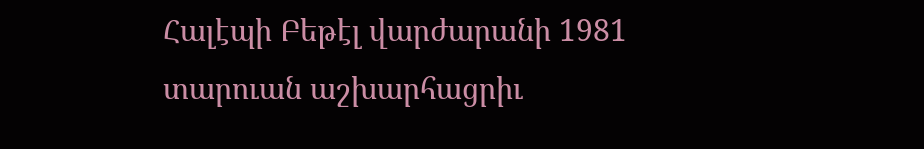Հալէպի Բեթէլ վարժարանի 1981 տարուան աշխարհացրիւ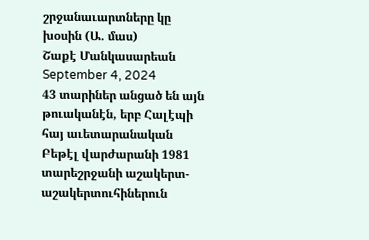շրջանաւարտները կը խօսին (Ա. մաս)
Շաքէ Մանկասարեան September 4, 2024
43 տարիներ անցած են այն թուականէն, երբ Հալէպի հայ աւետարանական Բեթէլ վարժարանի 1981 տարեշրջանի աշակերտ-աշակերտուհիներուն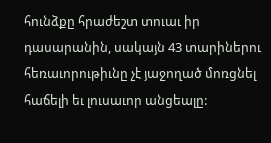հունձքը հրաժեշտ տուաւ իր դասարանին, սակայն 43 տարիներու հեռաւորութիւնը չէ յաջողած մոռցնել հաճելի եւ լուսաւոր անցեալը: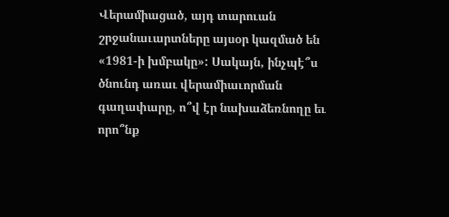Վերամիացած, այդ տարուան շրջանաւարտները այսօր կազմած են «1981-ի խմբակը»: Սակայն, ինչպէ՞ս ծնունդ առաւ վերամիաւորման գաղափարը, ո՞վ էր նախաձեռնողը եւ որո՞նք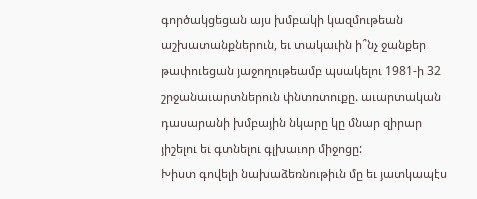գործակցեցան այս խմբակի կազմութեան աշխատանքներուն, եւ տակաւին ի՞նչ ջանքեր թափուեցան յաջողութեամբ պսակելու 1981-ի 32 շրջանաւարտներուն փնտռտուքը. աւարտական դասարանի խմբային նկարը կը մնար զիրար յիշելու եւ գտնելու գլխաւոր միջոցը:
Խիստ գովելի նախաձեռնութիւն մը եւ յատկապէս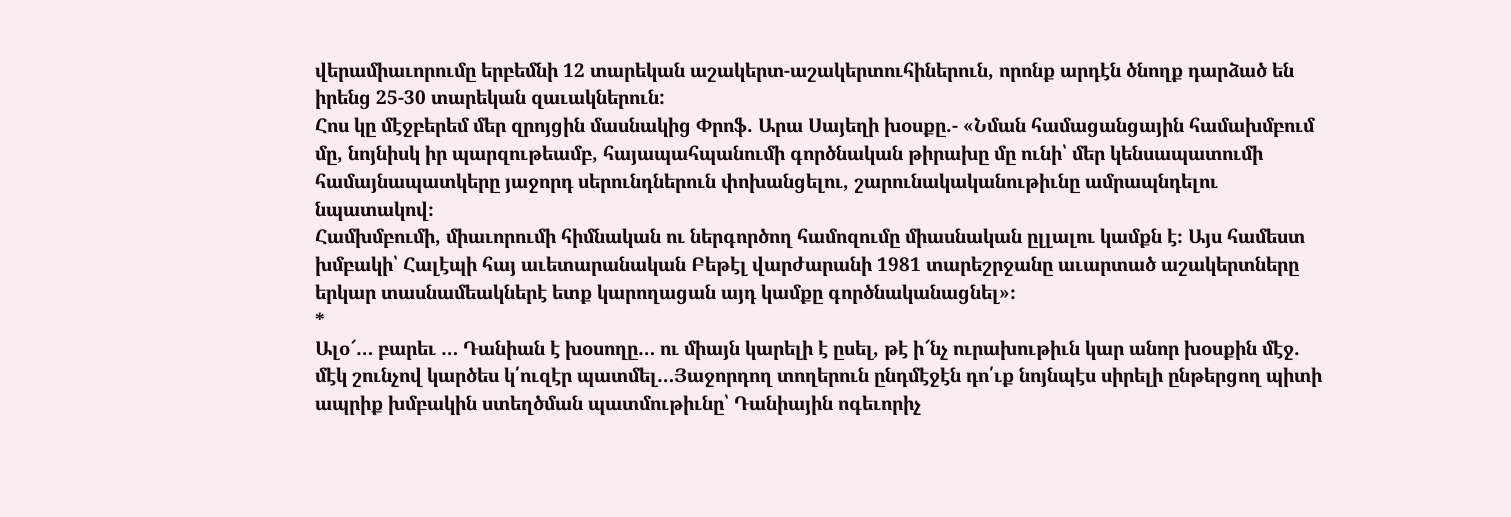վերամիաւորումը երբեմնի 12 տարեկան աշակերտ-աշակերտուհիներուն, որոնք արդէն ծնողք դարձած են իրենց 25-30 տարեկան զաւակներուն:
Հոս կը մէջբերեմ մեր զրոյցին մասնակից Փրոֆ. Արա Սայեղի խօսքը.- «Նման համացանցային համախմբում մը, նոյնիսկ իր պարզութեամբ, հայապահպանումի գործնական թիրախը մը ունի՝ մեր կենսապատումի համայնապատկերը յաջորդ սերունդներուն փոխանցելու, շարունակականութիւնը ամրապնդելու նպատակով։
Համխմբումի, միաւորումի հիմնական ու ներգործող համոզումը միասնական ըլլալու կամքն է։ Այս համեստ խմբակի՝ Հալէպի հայ աւետարանական Բեթէլ վարժարանի 1981 տարեշրջանը աւարտած աշակերտները երկար տասնամեակներէ ետք կարողացան այդ կամքը գործնականացնել»։
*
Ալօ՜… բարեւ … Դանիան է խօսողը… ու միայն կարելի է ըսել, թէ ի՜նչ ուրախութիւն կար անոր խօսքին մէջ. մէկ շունչով կարծես կ՛ուզէր պատմել…Յաջորդող տողերուն ընդմէջէն դո՛ւք նոյնպէս սիրելի ընթերցող պիտի ապրիք խմբակին ստեղծման պատմութիւնը՝ Դանիային ոգեւորիչ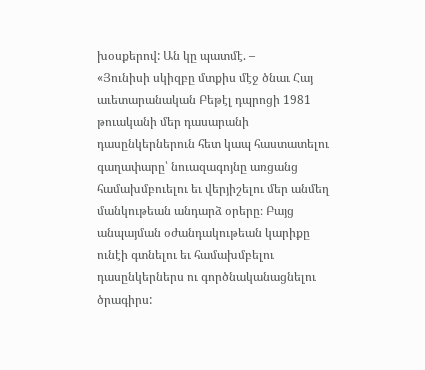խօսքերով: Ան կը պատմէ. –
«Յունիսի սկիզբը մտքիս մէջ ծնաւ Հայ աւետարանական Բեթէլ դպրոցի 1981 թուականի մեր դասարանի դասընկերներուն հետ կապ հաստատելու գաղափարը՝ նուազագոյնը առցանց համախմբուելու եւ վերյիշելու մեր անմեղ մանկութեան անդարձ օրերը։ Բայց անպայման օժանդակութեան կարիքը ունէի գտնելու եւ համախմբելու դասընկերներս ու գործնականացնելու ծրագիրս: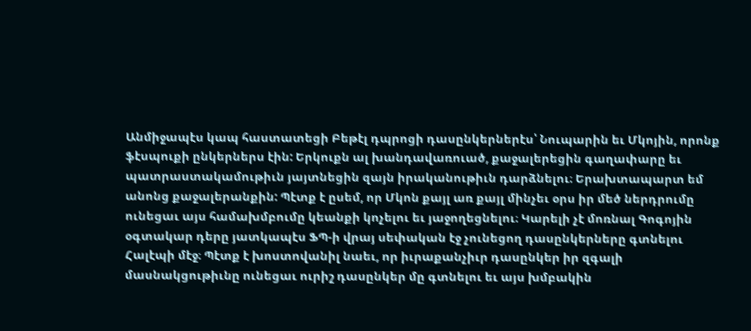Անմիջապէս կապ հաստատեցի Բեթէլ դպրոցի դասընկերներէս՝ Նուպարին եւ Մկոյին, որոնք ֆէսպուքի ընկերներս էին: Երկուքն ալ խանդավառուած, քաջալերեցին գաղափարը եւ պատրաստակամութիւն յայտնեցին զայն իրականութիւն դարձնելու։ Երախտապարտ եմ անոնց քաջալերանքին: Պէտք է ըսեմ, որ Մկոն քայլ առ քայլ մինչեւ օրս իր մեծ ներդրումը ունեցաւ այս համախմբումը կեանքի կոչելու եւ յաջողեցնելու։ Կարելի չէ մոռնալ Գոգոյին օգտակար դերը յատկապէս ՖՊ-ի վրայ սեփական էջ չունեցող դասընկերները գտնելու Հալէպի մէջ։ Պէտք է խոստովանիլ նաեւ, որ իւրաքանչիւր դասընկեր իր զգալի մասնակցութիւնը ունեցաւ ուրիշ դասընկեր մը գտնելու եւ այս խմբակին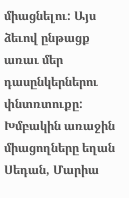միացնելու: Այս ձեւով ընթացք առաւ մեր դասընկերներու փնտռտուքը: Խմբակին առաջին միացողները եղան Սեդան, Մարիա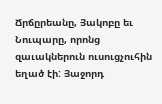Ճրճըրեանը, Յակոբը եւ Նուպարը, որոնց զաւակներուն ուսուցչուհին եղած էի: Յաջորդ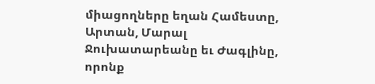միացողները եղան Համեստը, Արտան, Մարալ Ջուխատարեանը եւ Ժագլինը, որոնք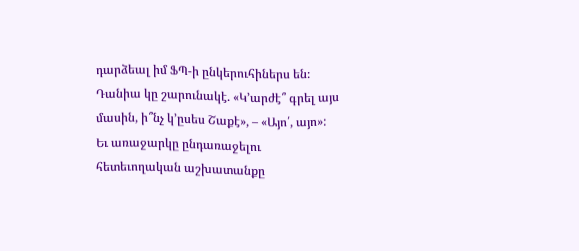դարձեալ իմ ՖՊ-ի ընկերուհիներս են։
Դանիա կը շարունակէ. «Կ’արժէ՞ գրել այս մասին, ի՞նչ կ’ըսես Շաքէ», – «Այո՛, այո»:
Եւ առաջարկը ընդառաջելու հետեւողական աշխատանքը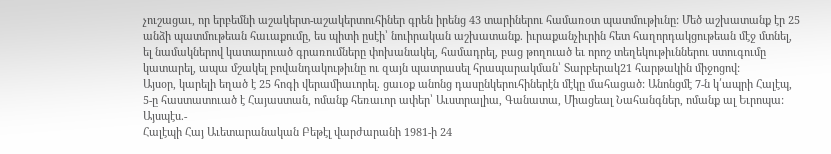չուշացաւ, որ երբեմնի աշակերտ-աշակերտուհիներ գրեն իրենց 43 տարիներու համառօտ պատմութիւնը: Մեծ աշխատանք էր 25 անձի պատմութեան հաւաքումը, ես պիտի ըսէի՝ նուիրական աշխատանք. իւրաքանչիւրին հետ հաղորդակցութեան մէջ մտնել, ել նամակներով կատարուած գրառումները փոխանակել, համադրել, բաց թողուած եւ որոշ տեղեկութիւններու ստուգումը կատարել, ապա մշակել բովանդակութիւնը ու զայն պատրասել հրապարակման՝ Տարբերակ21 հարթակին միջոցով:
Այսօր, կարելի եղած է 25 հոգի վերամիաւորել. ցաւօք անոնց դասընկերուհիներէն մէկը մահացած: Անոնցմէ 7-ն կ՛ապրի Հալէպ, 5-ը հաստատուած է Հայաստան, ոմանք հեռաւոր ափեր՝ Աւստրալիա, Գանատա, Միացեալ Նահանգներ, ոմանք ալ Եւրոպա: Այսպէս.-
Հալէպի Հայ Աւետարանական Բեթէլ վարժարանի 1981-ի 24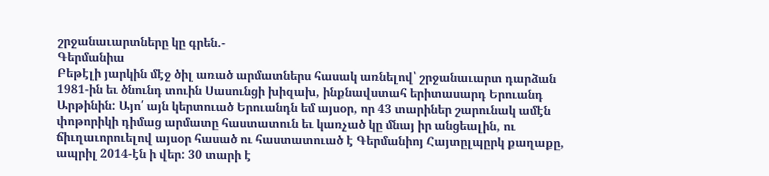շրջանաւարտները կը գրեն.-
Գերմանիա
Բեթէլի յարկին մէջ ծիլ առած արմատներս հասակ առնելով՝ շրջանաւարտ դարձան 1981-ին եւ ծնունդ տուին Սասունցի խիզախ, ինքնավստահ երիտասարդ Երուանդ Արթինին: Այո՛ այն կերտուած Երուանդն եմ այսօր, որ 43 տարիներ շարունակ ամէն փոթորիկի դիմաց արմատը հաստատուն եւ կառչած կը մնայ իր անցեալին, ու ճիւղաւորուելով այսօր հասած ու հաստատուած է Գերմանիոյ Հայտըլպըրկ քաղաքը, ապրիլ 2014-էն ի վեր: 30 տարի է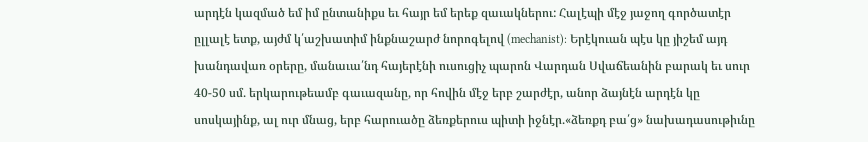արդէն կազմած եմ իմ ընտանիքս եւ հայր եմ երեք զաւակներու: Հալէպի մէջ յաջող գործատէր ըլլալէ ետք, այժմ կ՛աշխատիմ ինքնաշարժ նորոգելով (mechanist): Երէկուան պէս կը յիշեմ այդ խանդավառ օրերը, մանաւա՛նդ հայերէնի ուսուցիչ պարոն Վարդան Սվաճեանին բարակ եւ սուր 40-50 սմ. երկարութեամբ գաւազանը, որ հովին մէջ երբ շարժէր, անոր ձայնէն արդէն կը սոսկայինք, ալ ուր մնաց, երբ հարուածը ձեռքերուս պիտի իջնէր.«ձեռքդ բա՛ց» նախադասութիւնը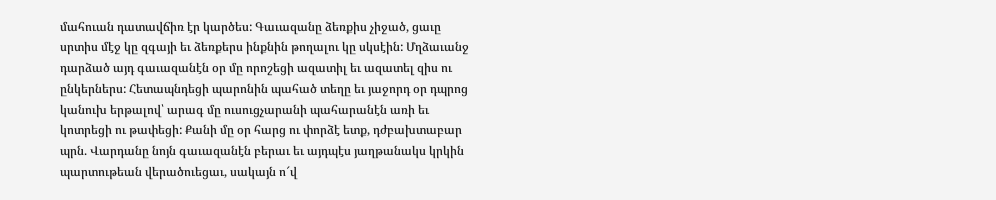մահուան դատավճիռ էր կարծես: Գաւազանը ձեռքիս չիջած, ցաւը սրտիս մէջ կը զգայի եւ ձեռքերս ինքնին թողալու կը սկսէին: Մղձաւանջ դարձած այդ գաւազանէն օր մը որոշեցի ազատիլ եւ ազատել զիս ու ընկերներս: Հետապնդեցի պարոնին պահած տեղը եւ յաջորդ օր դպրոց կանուխ երթալով՝ արագ մը ուսուցչարանի պահարանէն առի եւ կոտրեցի ու թափեցի: Քանի մը օր հարց ու փորձէ ետք, դժբախտաբար պրն. Վարդանը նոյն գաւազանէն բերաւ եւ այդպէս յաղթանակս կրկին պարտութեան վերածուեցաւ, սակայն ո՜վ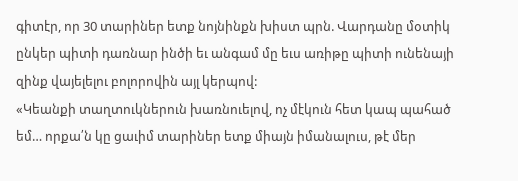գիտէր, որ 30 տարիներ ետք նոյնինքն խիստ պրն. Վարդանը մօտիկ ընկեր պիտի դառնար ինծի եւ անգամ մը եւս առիթը պիտի ունենայի զինք վայելելու բոլորովին այլ կերպով:
«Կեանքի տաղտուկներուն խառնուելով, ոչ մէկուն հետ կապ պահած եմ… որքա՛ն կը ցաւիմ տարիներ ետք միայն իմանալուս, թէ մեր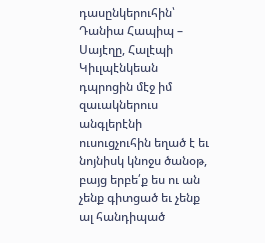դասընկերուհին՝ Դանիա Հապիպ – Սայէղը, Հալէպի Կիւլպէնկեան դպրոցին մէջ իմ զաւակներուս անգլերէնի ուսուցչուհին եղած է եւ նոյնիսկ կնոջս ծանօթ, բայց երբե՛ք ես ու ան չենք գիտցած եւ չենք ալ հանդիպած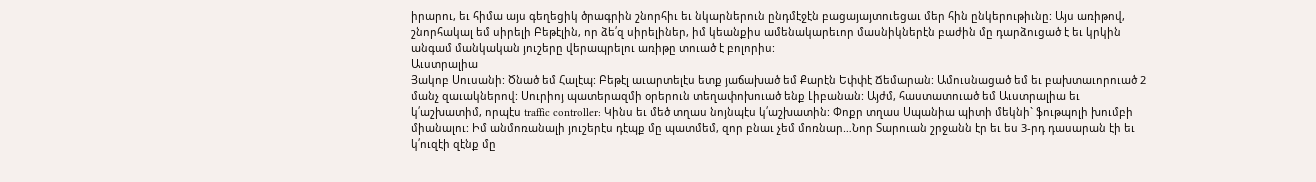իրարու, եւ հիմա այս գեղեցիկ ծրագրին շնորհիւ եւ նկարներուն ընդմէջէն բացայայտուեցաւ մեր հին ընկերութիւնը: Այս առիթով, շնորհակալ եմ սիրելի Բեթէլին, որ ձե՛զ սիրելիներ, իմ կեանքիս ամենակարեւոր մասնիկներէն բաժին մը դարձուցած է եւ կրկին անգամ մանկական յուշերը վերապրելու առիթը տուած է բոլորիս:
Աւստրալիա
Յակոբ Սուսանի: Ծնած եմ Հալէպ: Բեթէլ աւարտելէս ետք յաճախած եմ Քարէն Եփփէ Ճեմարան: Ամուսնացած եմ եւ բախտաւորուած 2 մանչ զաւակներով: Սուրիոյ պատերազմի օրերուն տեղափոխուած ենք Լիբանան: Այժմ, հաստատուած եմ Աւստրալիա եւ կ՛աշխատիմ, որպէս traffic controller: Կինս եւ մեծ տղաս նոյնպէս կ՛աշխատին: Փոքր տղաս Սպանիա պիտի մեկնի` ֆութպոլի խումբի միանալու: Իմ անմոռանալի յուշերէս դէպք մը պատմեմ, զոր բնաւ չեմ մոռնար…Նոր Տարուան շրջանն էր եւ ես 3-րդ դասարան էի եւ կ՛ուզէի զէնք մը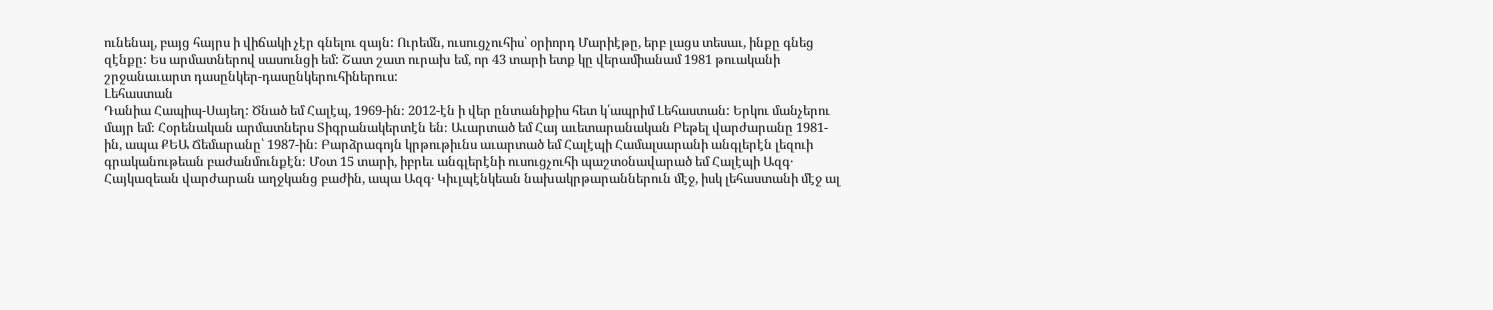ունենալ, բայց հայրս ի վիճակի չէր գնելու զայն: Ուրեմն, ուսուցչուհիս՝ օրիորդ Մարիէթը, երբ լացս տեսաւ, ինքը գնեց զէնքը: Ես արմատներով սասունցի եմ: Շատ շատ ուրախ եմ, որ 43 տարի ետք կը վերամիանամ 1981 թուականի շրջանաւարտ դասընկեր-դասընկերուհիներուս:
Լեհաստան
Դանիա Հապիպ-Սայեղ: Ծնած եմ Հալէպ, 1969-ին։ 2012-էն ի վեր ընտանիքիս հետ կ՛ապրիմ Լեհաստան: Երկու մանչերու մայր եմ։ Հօրենական արմատներս Տիգրանակերտէն են։ Աւարտած եմ Հայ աւետարանական Բեթել վարժարանը 1981-ին, ապա ՔԵԱ Ճեմարանը՝ 1987-ին։ Բարձրագոյն կրթութիւնս աւարտած եմ Հալէպի Համալսարանի անգլերէն լեզուի գրականութեան բաժանմունքէն։ Մօտ 15 տարի, իբրեւ անգլերէնի ուսուցչուհի պաշտօնավարած եմ Հալէպի Ազգ․ Հայկազեան վարժարան աղջկանց բաժին, ապա Ազգ․ Կիւլպէնկեան նախակրթարաններուն մէջ, իսկ լեհաստանի մէջ ալ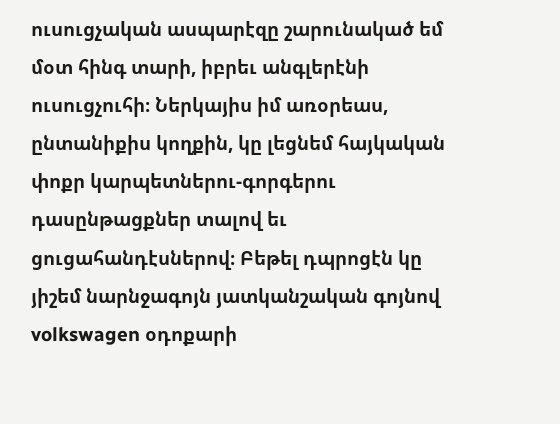ուսուցչական ասպարէզը շարունակած եմ մօտ հինգ տարի, իբրեւ անգլերէնի ուսուցչուհի։ Ներկայիս իմ առօրեաս, ընտանիքիս կողքին, կը լեցնեմ հայկական փոքր կարպետներու-գորգերու դասընթացքներ տալով եւ ցուցահանդէսներով։ Բեթել դպրոցէն կը յիշեմ նարնջագոյն յատկանշական գոյնով volkswagen օդոքարի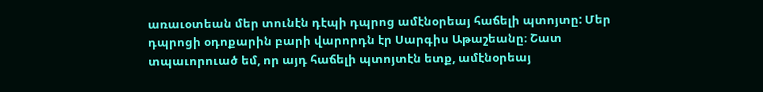առաւօտեան մեր տունէն դէպի դպրոց ամէնօրեայ հաճելի պտոյտը: Մեր դպրոցի օդոքարին բարի վարորդն էր Սարգիս Աթաշեանը։ Շատ տպաւորուած եմ, որ այդ հաճելի պտոյտէն ետք, ամէնօրեայ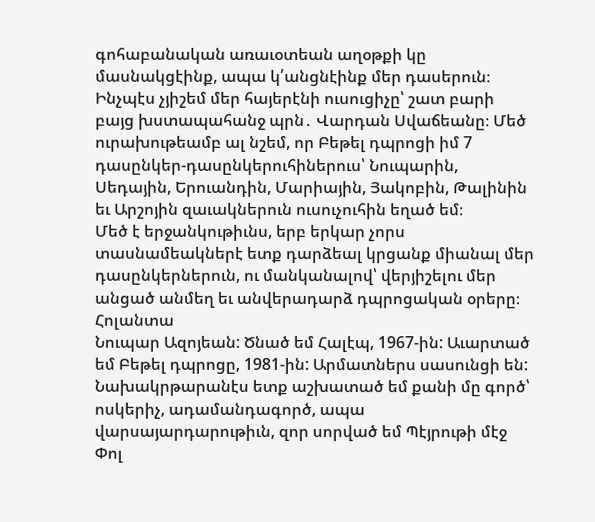գոհաբանական առաւօտեան աղօթքի կը մասնակցէինք, ապա կ՛անցնէինք մեր դասերուն։ Ինչպէս չյիշեմ մեր հայերէնի ուսուցիչը՝ շատ բարի բայց խստապահանջ պրն․ Վարդան Սվաճեանը։ Մեծ ուրախութեամբ ալ նշեմ, որ Բեթել դպրոցի իմ 7 դասընկեր-դասընկերուհիներուս՝ Նուպարին, Սեդային, Երուանդին, Մարիային, Յակոբին, Թալինին եւ Արշոյին զաւակներուն ուսուչուհին եղած եմ։
Մեծ է երջանկութիւնս, երբ երկար չորս տասնամեակներէ ետք դարձեալ կրցանք միանալ մեր դասընկերներուն, ու մանկանալով՝ վերյիշելու մեր անցած անմեղ եւ անվերադարձ դպրոցական օրերը։
Հոլանտա
Նուպար Ազոյեան: Ծնած եմ Հալէպ, 1967-ին: Աւարտած եմ Բեթել դպրոցը, 1981-ին: Արմատներս սասունցի են: Նախակրթարանէս ետք աշխատած եմ քանի մը գործ՝ ոսկերիչ, ադամանդագործ, ապա վարսայարդարութիւն, զոր սորված եմ Պէյրութի մէջ Փոլ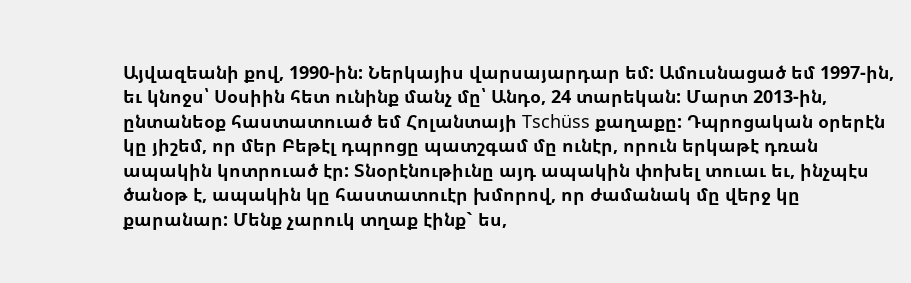Այվազեանի քով, 1990-ին: Ներկայիս վարսայարդար եմ: Ամուսնացած եմ 1997-ին, եւ կնոջս՝ Սօսիին հետ ունինք մանչ մը՝ Անդօ, 24 տարեկան: Մարտ 2013-ին, ընտանեօք հաստատուած եմ Հոլանտայի Tschüss քաղաքը: Դպրոցական օրերէն կը յիշեմ, որ մեր Բեթէլ դպրոցը պատշգամ մը ունէր, որուն երկաթէ դռան ապակին կոտրուած էր: Տնօրէնութիւնը այդ ապակին փոխել տուաւ եւ, ինչպէս ծանօթ է, ապակին կը հաստատուէր խմորով, որ ժամանակ մը վերջ կը քարանար: Մենք չարուկ տղաք էինք` ես,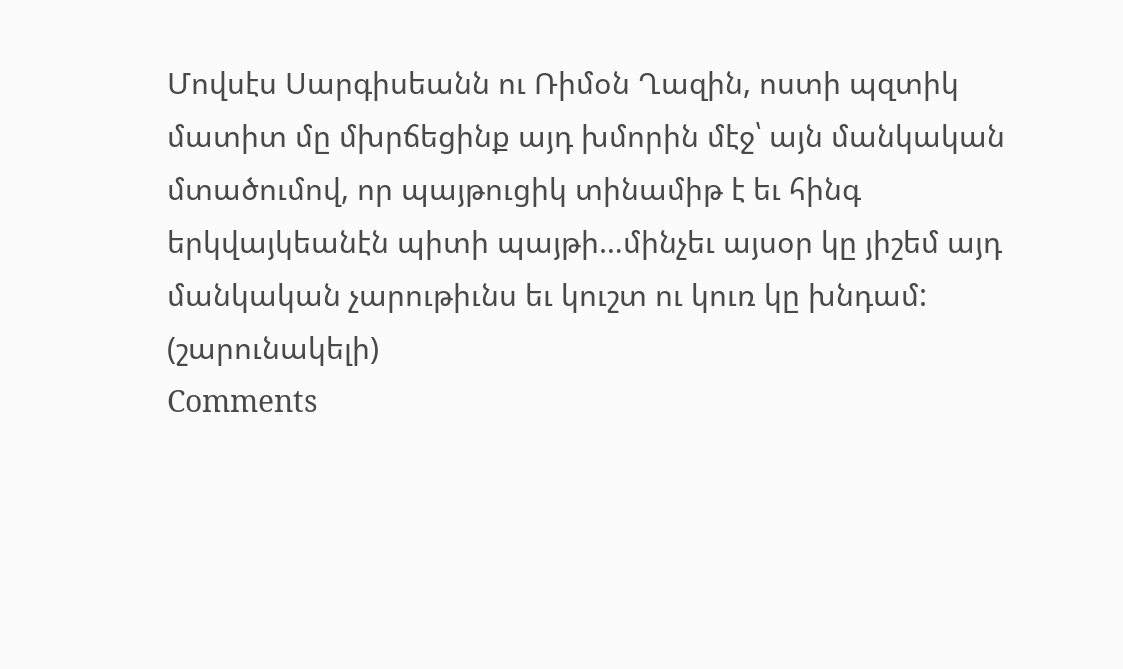Մովսէս Սարգիսեանն ու Ռիմօն Ղազին, ոստի պզտիկ մատիտ մը մխրճեցինք այդ խմորին մէջ՝ այն մանկական մտածումով, որ պայթուցիկ տինամիթ է եւ հինգ երկվայկեանէն պիտի պայթի…մինչեւ այսօր կը յիշեմ այդ մանկական չարութիւնս եւ կուշտ ու կուռ կը խնդամ:
(շարունակելի)
Comments